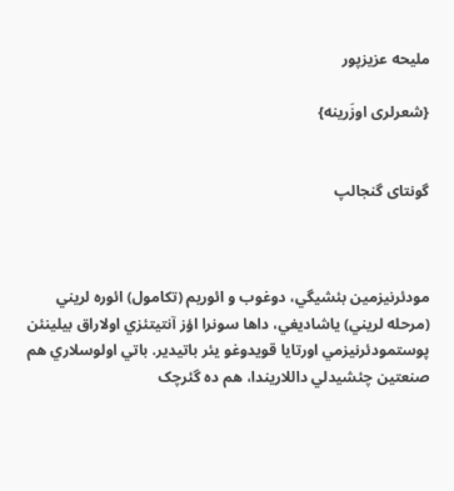مليحه عزيزپور

{شعرلری اوزَرینه}


گونتای گنجالپ



مودئرنيزمين بئشيگي، دوغوب و ائوريم (تکامول) ائوره لريني (مرحله لريني) ياشاديغي، داها سونرا اؤز آنتيتئزي اولاراق بيلينئن پوستمودئرنيزمي اورتايا قويدوغو يئر باتيدير. باتي اولوسلاري هم صنعتين چئشيدلي داللاريندا، هم ده گئرچک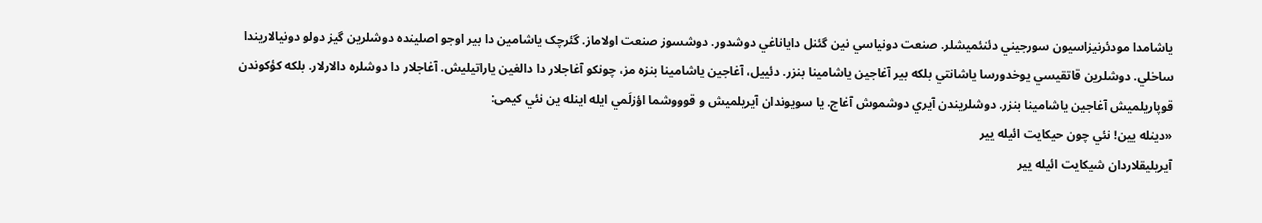ياشامدا مودئرنيزاسيون سورجيني دئنئميشلر. صنعت دونياسي نين گئنل داياناغي دوشدور. دوشسوز صنعت اولاماز. گئرچک ياشامين دا بير اوجو اصلینده دوشلرين گيز دولو دونيالاريندا ساخلي. دوشلرين قاتقيسي يوخدورسا ياشانتي بلکه بير آغاجين ياشامينا بنزر. دئييل، آغاجين ياشامينا بنزه مز، چونکو آغاجلار دا دالغين ياراتيليش. آغاجلار دا دوشلره دالارلار. بلکه کؤکوندن قوپاريلميش آغاجين ياشامينا بنزر. دوشلريندن آيري دوشموش آغاج. يا سويوندان آيريلميش و قوووشما اؤزلَمي ايله اينله ين نئي کيمی:
«دينله یين! نئي چون حيکايت ائيله يير
آيريليقلاردان شيکايت ائيله يير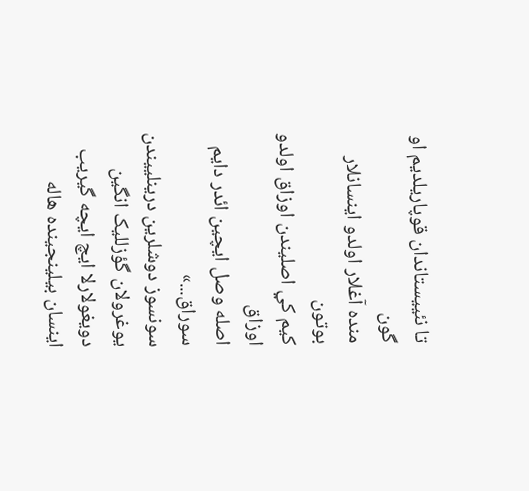تا نئييستاندان قوپاريلديم او گون
منده آغلار اولدو اينسانلار بوتون
کيم کي اصلیندن اوزاق اولدو اوزاق
اصله وصل ايچين ائدر دايم سوراق...»
سونسوز دوشلرين درينلییندن يوغرولان گؤزلليک انگين دويغولارلا ايچ ايچه گيريب اينسان بيلينجينده هاله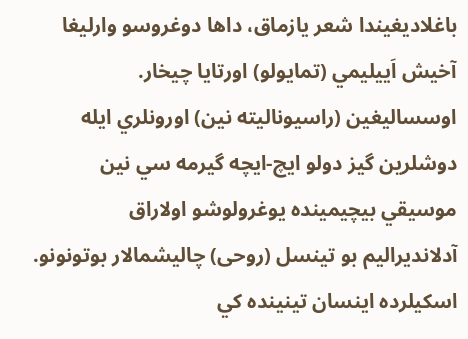باغلاديغيندا شعر يازماق، داها دوغروسو وارليغا آخيش اَييليمي (تمايولو) اورتايا چيخار. اوسساليغين (راسيوناليته نين) اورونلري ايله دوشلرين گيز دولو ايچ-ايچه گيرمه سي نين موسيقي بيچيمينده يوغرولوشو اولاراق آدلانديراليم بو تينسل (روحی) چاليشمالار بوتونونو. اسکيلرده اينسان تينينده کي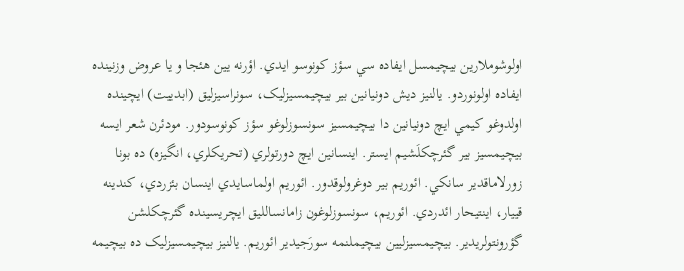اولوشوملارين بيچيمسل ايفاده سي سؤز کونوسو ايدي. اؤرنه يین هئجا و يا عروض وزنینده ايفاده اولونوردو. يالنيز ديش دونيانين بير بيچيمسيزليک، سونراسيزليق (ابدييت) ايچينده اولدوغو کيمي ايچ دونيانين دا بيچيمسيز سونسوزلوغو سؤز کونوسودور. مودئرن شعر ايسه بيچيمسيز بير گئرچکلَشيم ايستر. اينسانين ايچ دورتولري (تحريکلري، انگیزه) ده بونا زورلاماقدير سانکي. ائوريم بير دوغرولوقدور. ائوريم اولماسايدي اينسان بئزردي، کندينه قييار، اينتيحار ائدردي. ائوريم، سونسوزلوغون زامانسالليق ايچريسينده گئرچکلشن گؤرونتولريدير. بيچيمسيزلیین بيچيملنمه سورَجيدير ائوريم. يالنيز بيچيمسيزليک ده بيچيمه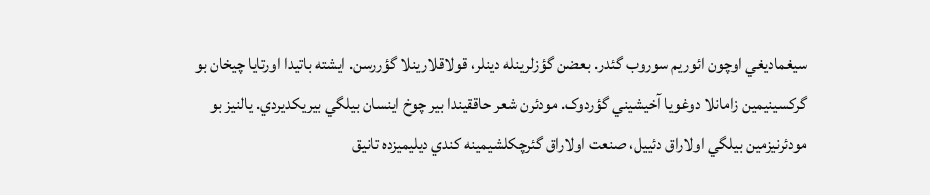سيغماديغي اوچون ائوريم سوروب گئدر. بعضن گؤزلرينله دينلر، قولاقلارينلا گؤررسن. ايشته باتيدا اورتايا چيخان بو گرکسينيمين زامانلا دوغويا آخيشيني گؤردوک. مودئرن شعر حاققیندا بير چوخ اينسان بيلگي بيريکديردي. يالنيز بو مودئرنيزمين بيلگي اولاراق دئييل، صنعت اولاراق گئرچکلشيمينه کندي ديليميزده تانيق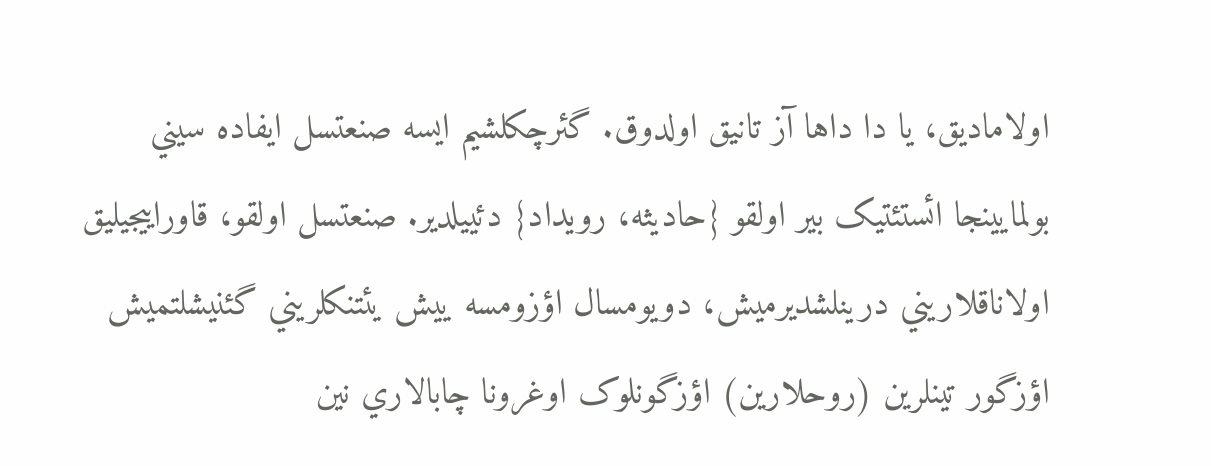اولاماديق، يا دا داها آز تانيق اولدوق. گئرچکلشيم ايسه صنعتسل ايفاده سيني بولمايينجا ائستئتيک بير اولقو {حادیثه، رویداد} دئييلدير. صنعتسل اولقو، قاوراييجيليق اولاناقلاريني درينلشديرميش، دويومسال اؤزومسه یيش يئتنکلريني گئنيشلتميش اؤزگور تينلرين (روحلارين) اؤزگونلوک اوغرونا چابالاري نين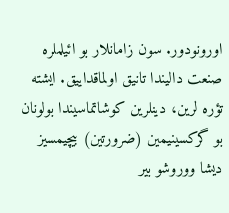اورونودور. سون زامانلار بو ائيلملره صنعت داليندا تانيق اولماقداييق. ايشته تؤره لرين، دينلرين کوشاتماسيندا بولونان بو گرکسينيمين (ضرورتين) بيچيمسيز ديشا ووروشو بير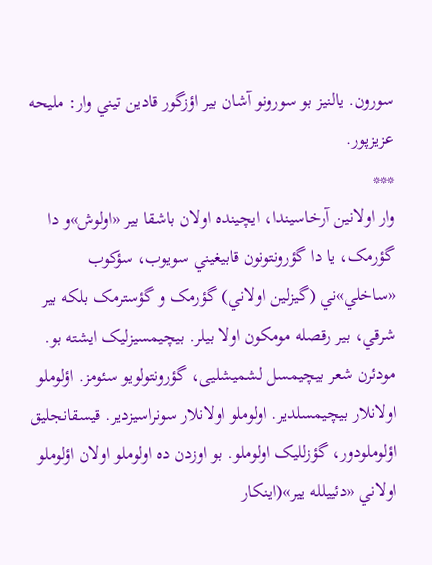سورون. يالنيز بو سورونو آشان بير اؤزگور قادين تيني وار: مليحه عزيزپور.
***
وار اولانين آرخاسيندا، ايچينده اولان باشقا بير «اولوش»و دا گؤرمک، يا دا گؤرونتونون قابيغيني سويوب، سؤکوب «ساخلي»ني (گيزلين اولاني) گؤرمک و گؤسترمک بلکه بير شرقي، بير رقصله مومکون اولا بيلر. بيچيمسيزليک ايشته بو. مودئرن شعر بيچيمسل لشميشلیی، گؤرونتولویو سئومز. اؤلوملو اولانلار بيچيمسلدير. اولوملو اولانلار سونراسيزدير. قيسقانجليق اؤلوملودور، گؤزلليک اولوملو. بو اوزدن ده اولوملو اولان اؤلوملو اولاني «دئييلله يير»(اينکار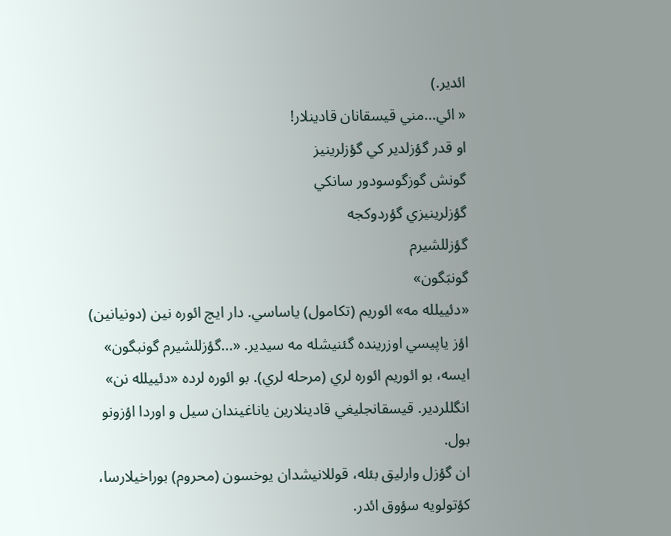ائدير.)
« ائي...مني قيسقانان قادينلار!
او قدر گؤزلدير کي گؤزلرينيز
گونش گوزگوسودور سانکي
گؤزلرينيزي گؤردوکجه
گؤزللشيرم
گونبَگون»
«دئييلله مه» ائوريم (تکامول) ياساسي. دار ايچ ائوره نين (دونيانين) اؤز ياپيسي اوزرينده گئنيشله مه سيدير. «...گؤزللشيرم گونبگون» ايسه، بو ائوريم ائوره لري (مرحله لري). بو ائوره لرده «دئييلله نن» انگللردير. قيسقانجليغي قادينلارين ياناغيندان سيل و اوردا اؤزونو بول.
ان گؤزل وارليق بئله، قوللانيشدان يوخسون (محروم) بوراخيلارسا، کؤتولويه سؤوق ائدر.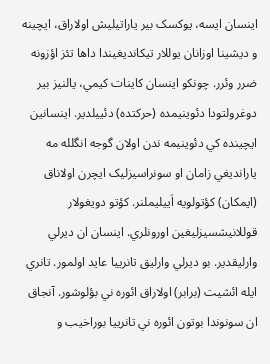اينسان ايسه، يوکسک بير ياراتيليش اولاراق، ايچينه و ديشينا اوزانان يوللار تيکانديغيندا داها تئز اؤزونه ضرر وئرر. چونکو اينسان کاينات کيمي، يالنيز بير دوغرولتودا دئوينيمده (حرکتده) دئييلدير. اينسانين ايچينده کي دئوينيمه ندن اولان گوجه انگلله مه يارانديغي زامان او سونراسيزليک ايچرن اولاناق (ايمکان) کؤتولويه اَييليملنر. کؤتو دويغولار قوللانيشسيزليغين اورونلري. اينسان ان ديرلي وارليقدير. بو ديرلي وارليق تانرييا عايد اولمور. تانري ايله ائشيت (برابر) اولاراق ائوره ني بؤلوشور. آنجاق ان سونوندا بوتون ائوره ني تانرييا بوراخيب و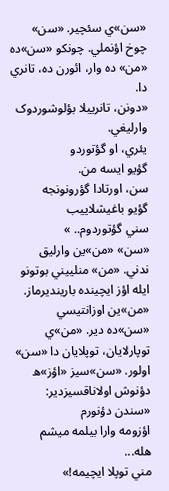«سن»ي سئچير. «سن» چوخ اؤنملي. چونکو «سن»ده «من» ده وار، ائورن ده، تانري دا.
«دونن، تانرييلا بؤلوشوردوک وارليغي.
يئري، او گؤتوردو
گؤيو ايسه من.
سن، اورتادا گؤرونونجه
گؤيو باغيشلاييب
سني گؤتوردوم.. »
«سن» «من»ين وارليق ندني. «من» منلییني بوتونو ايله اؤز ايچينده بارينديرماز. «من»ين اوزانتيسي «سن»ده دير. «من»ي توپارلايان، توپلايان دا «سن» اولور. «سن»سيز «اؤز»ه دؤنوش اولاناقسيزدير:
«سندن دؤنورم
اؤزومه وارا بيلمه ميشم هله...
مني توپلا ايچيمه!»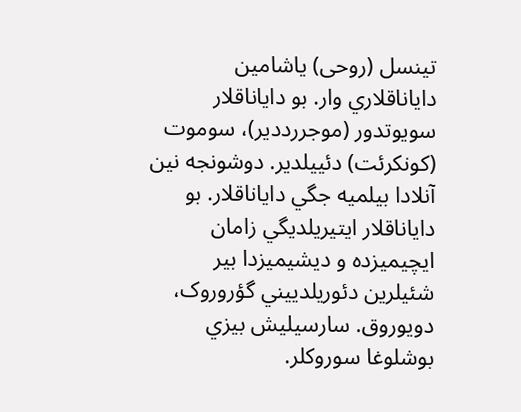تينسل (روحی) ياشامين داياناقلاري وار. بو داياناقلار سويوتدور (موجررددير)، سوموت (کونکرئت) دئييلدير. دوشونجه نين آنلادا بيلميه جگي داياناقلار. بو داياناقلار ايتيريلديگي زامان ايچيميزده و ديشيميزدا بير شئيلرين دئوريلدييني گؤروروک، دويوروق. سارسيليش بيزي بوشلوغا سوروکلر.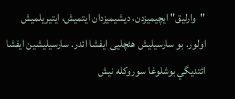"وارليق" ايچيميزدن، ديشيميزدان ايتميش، ايتيريلميش اولور. بو سارسيليش هئچلیی ايفشا ائدر. سارسيليشين ايفشا ائتديگي بوشلوغا سوروکله نيش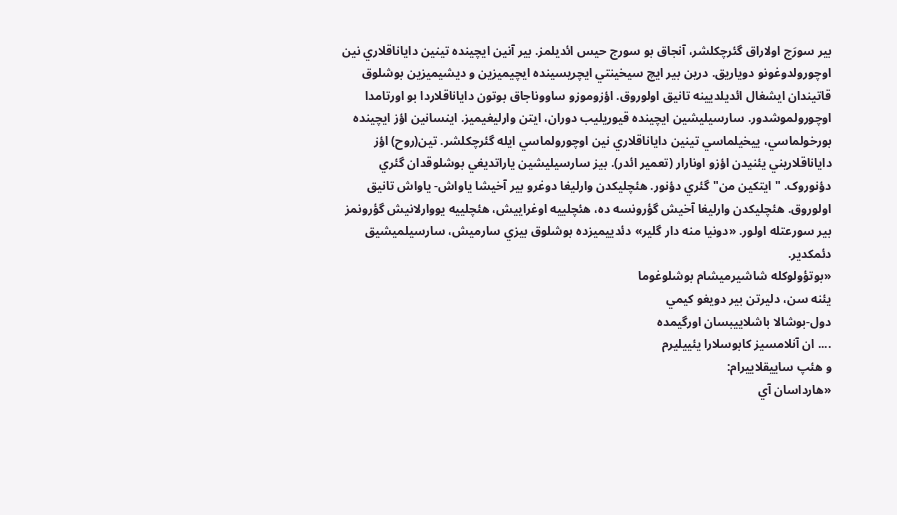بير سورَج اولاراق گئرچکلشر، آنجاق بو سورج حيس ائديلمز. بير آنين ايچينده تينين داياناقلاري نين اوچورولدوغونو دوياريق. درين بير ايچ سيخينتي ايچريسينده ايچيميزين و ديشيميزين بوشلوق قاتيندان ايشغال ائديلديينه تانيق اولوروق. اؤزوموزو ساووناجاق بوتون داياناقلاردا بو اورتامدا اوچورولموشدور. سارسيليشين ايچينده قيوريليب دوران، ايتن وارليغيميز. اينسانين اؤز ايچينده بورخولماسي، ييخيلماسي تينين داياناقلاري نين اوچورولماسي ايله گئرچکلشر. تين(روح) اؤز داياناقلاريني يئنيدن اؤزو اونارار (تعمير ائدر). بيز سارسيليشين ياراتديغي بوشلوقدان گئري دؤنوروک. "ايتکين من" گئري دؤنور. هئچليکدن وارليغا دوغرو بير آخيشا ياواش- ياواش تانيق اولوروق. هئچليکدن وارليغا آخيش گؤرونسه ده، هئچلييه اوغراييش، هئچلييه يووارلانيش گؤرونمز بير سورعتله اولور. «دونيا منه دار گلير» دئدييميزده بوشلوق بيزي سارميش، سارسيلميشيق دئمکدير.
«بوتؤولوکله شاشيرميشام بوشلوغوما
يئنه سن، دليرتن بير دويغو کيمي
دول-بوشالا باشلاييبسان اورگيمده
.... ان آنلامسيز کابوسلارا يئييليرم
و هئپ ساييقلاييرام:
«هارداسان آي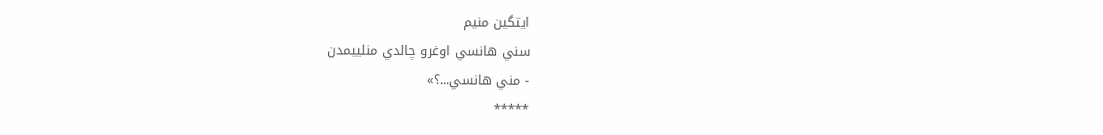ايتگين منيم
سني هانسي اوغرو چالدي منلییمدن
- مني هانسي...؟»
*****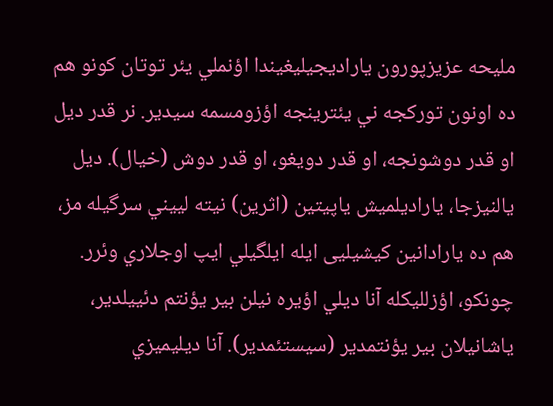مليحه عزيزپورون ياراديجيليغيندا اؤنملي يئر توتان کونو هم ده اونون تورکجه ني يئترينجه اؤزومسمه سيدير. نر قدر ديل او قدر دوشونجه، او قدر دويغو، او قدر دوش (خيال). ديل يالنيزجا، ياراديلميش ياپيتين (اثرين) نيته لییني سرگيله مز، هم ده يارادانين کيشيلیی ايله ايلگيلي ايپ اوجلاري وئرر. چونکو، اؤزلليکله آنا ديلي اؤيره نيلن بير يؤنتم دئييلدير، ياشانيلان بير يؤنتمدير (سيستئمدير). آنا ديليميزي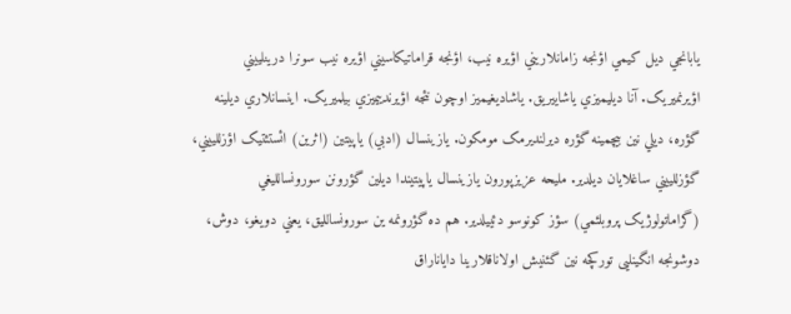يابانجي ديل کيمي اؤنجه زامانلاريني اؤيره نيب، اؤنجه قراماتيکاسيني اؤيره نيب سونرا درينلییني اؤيرنميريک. آنا ديليميزي ياشاييريق. ياشاديغيميز اوچون نئجه اؤيرندييميزي بيلميريک. اينسانلاري ديلينه گؤره، ديلي نين بيچمينه گؤره ديرلنديرمک مومکون. يازينسال (ادبي) ياپيتين (اثرين) ائستئتيک اؤزللییني، گؤزللییني ساغلايان ديلدير. مليحه عزيزپورون يازينسال ياپيتيندا ديلين گؤرونن سورونسالليغي (گراماتولوژيک پروبلئمي) سؤز کونوسو دئييلدير. هم ده گؤرونمه ين سورونسالليق، يعني دويغو، دوش، دوشونجه انگينلیی تورکچه نين گئنيش اولاناقلارينا داياناراق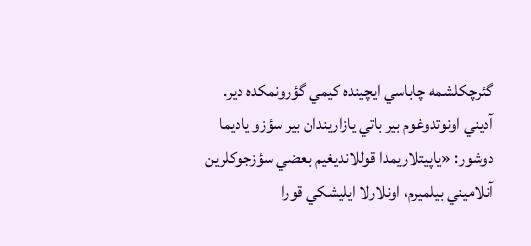گئرچکلشمه چاباسي ايچينده کيمي گؤرونمکده دير. آديني اونوتدوغوم بير باتي يازاريندان بير سؤزو ياديما دوشور: «ياپيتلاريمدا قوللانديغيم بعضي سؤزجوکلرين آنلاميني بيلميرم، اونلارلا ايليشکي قورا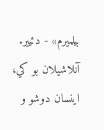بيلميرم» - دئيير. آنلاشيلان بو کي، اينسان دوشو و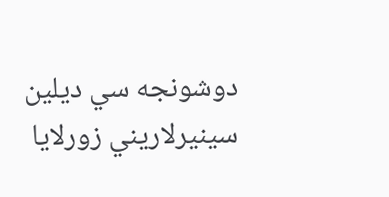دوشونجه سي ديلين سينيرلاريني زورلايا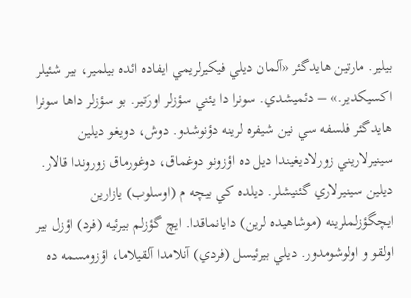بيلير. مارتين هايدگئر «آلمان ديلي فيکيرلريمي ايفاده ائده بيلمير، بير شئيلر اکسيکدير.» – دئميشدي. سونرا دا يئني سؤزلر اورَتير. بو سؤزلر داها سونرا هايدگئر فلسفه سي نين شيفره لرينه دؤنوشدو. دوش، دويغو ديلين سينيرلاريني زورلاديغيندا ديل ده اؤزونو دوغماق، دوغورماق زوروندا قالار. ديلين سينيرلاري گئنيشلر. ديلده کي بيچه م (اوسلوب) يازارين ايچگؤزلملرينه (موشاهيده لرين) دايانماقدا. ايچ گؤزلم بيرئيه (فرد) اؤزل بير اولقو و اولوشومدور. ديلي بيرئيسل (فردي) آنلامدا آلقيلاما، اؤزومسمه ده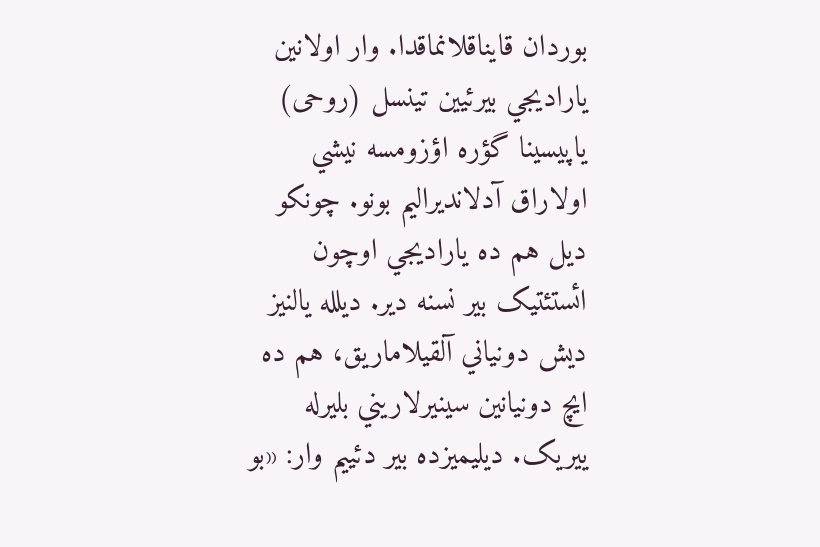بوردان قايناقلانماقدا. وار اولانين ياراديجي بيرئيين تينسل (روحی) ياپيسينا گؤره اؤزومسه نيشي اولاراق آدلانديراليم بونو. چونکو ديل هم ده ياراديجي اوچون ائستئتيک بير نسنه دير. ديلله يالنيز ديش دونياني آلقيلاماريق، هم ده ايچ دونيانين سينيرلاريني بليرله ييريک. ديليميزده بير دئييم وار: «بو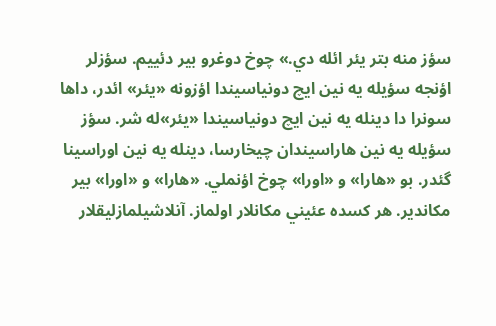سؤز منه بتر يئر ائله دي.» چوخ دوغرو بير دئييم. سؤزلر اؤنجه سؤيله يه نين ايچ دونياسيندا اؤزونه «يئر» ائدر، داها سونرا دا دينله يه نين ايچ دونياسيندا «يئر»له شر. سؤز سؤيله يه نين هاراسيندان چيخارسا، دينله يه نين اوراسينا گئدر. بو «هارا» و «اورا» چوخ اؤنملي. «هارا» و «اورا» بير مکاندير. هر کسده عئيني مکانلار اولماز. آنلاشيلمازليقلار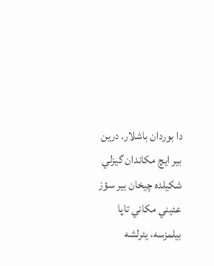دا بوردان باشلار. درين بير ايچ مکاندان گيزلي شکيلده چيخان بير سؤز عئيني مکاني تاپا بيلمزسه، يئرلشه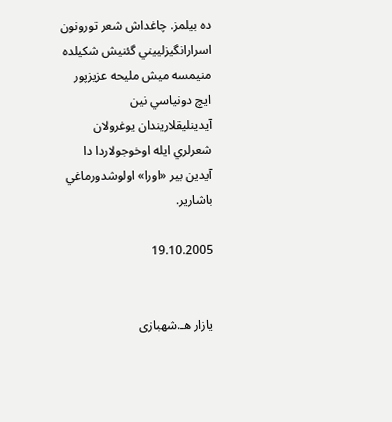ده بيلمز. چاغداش شعر تورونون اسرارانگيزلییني گئنيش شکيلده منيمسه ميش مليحه عزيزپور ايچ دونياسي نين آيدينليقلاريندان يوغرولان شعرلري ايله اوخوجولاردا دا آيدين بير «اورا» اولوشدورماغي باشارير.

19.10.2005


يازار هـ.شهبازی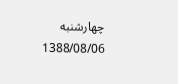چهارشنبه 1388/08/06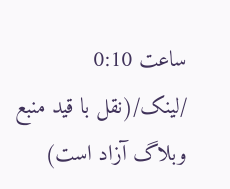ساعت 0:10 /لینک/(نقل با قيد منبع وبلاگ آزاد است)